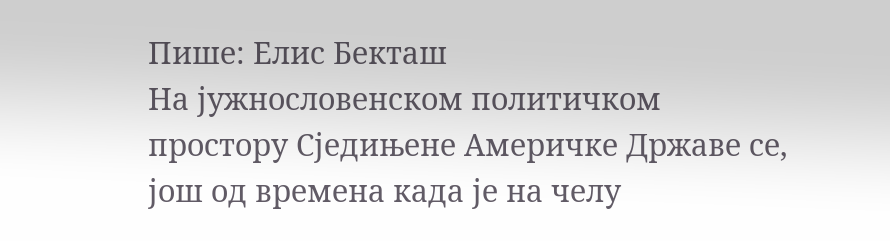Пише: Елис Бекташ
На јужнословенском политичком простору Сједињене Америчке Државе се, још од времена када је на челу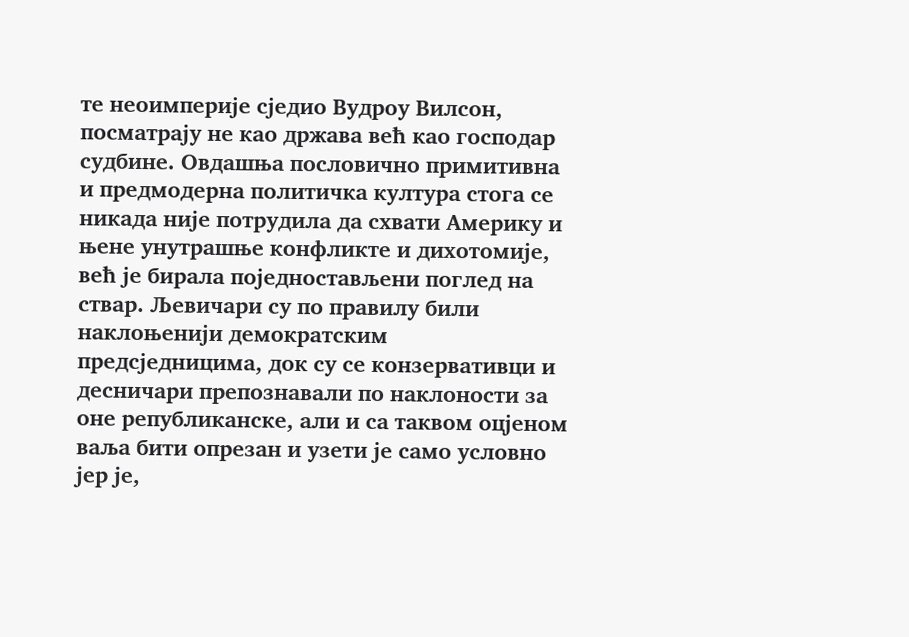те неоимперије сједио Вудроу Вилсон, посматрају не као држава већ као господар судбине. Овдашња пословично примитивна и предмодерна политичка култура стога се никада није потрудила да схвати Америку и њене унутрашње конфликте и дихотомије, већ је бирала поједностављени поглед на ствар. Љевичари су по правилу били наклоњенији демократским предсједницима, док су се конзервативци и десничари препознавали по наклоности за оне републиканске, али и са таквом оцјеном ваља бити опрезан и узети је само условно јер је,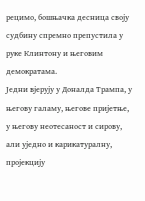рецимо, бошњачка десница своју судбину спремно препустила у руке Клинтону и његовим демократама.
Једни вјерују у Доналда Трампа, у његову галаму, његове пријетње, у његову неотесаност и сирову, али уједно и карикатуралну, пројекцију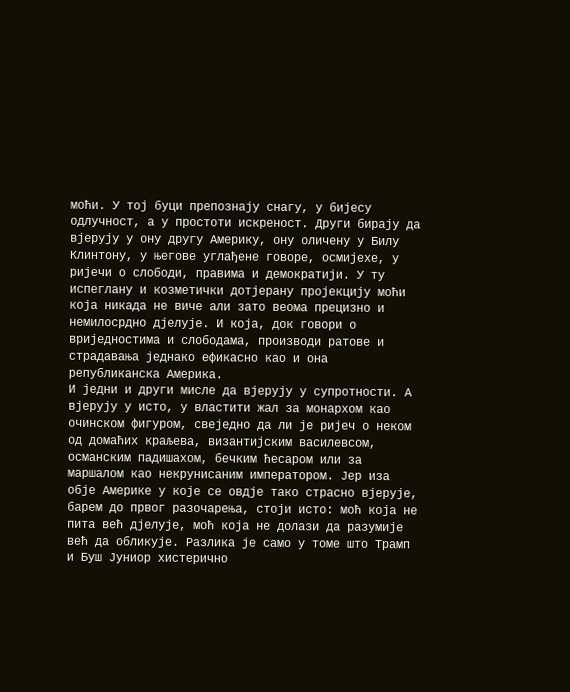моћи. У тој буци препознају снагу, у бијесу одлучност, а у простоти искреност. Други бирају да вјерују у ону другу Америку, ону оличену у Билу Клинтону, у његове углађене говоре, осмијехе, у ријечи о слободи, правима и демократији. У ту испеглану и козметички дотјерану пројекцију моћи која никада не виче али зато веома прецизно и немилосрдно дјелује. И која, док говори о вриједностима и слободама, производи ратове и страдавања једнако ефикасно као и она републиканска Америка.
И једни и други мисле да вјерују у супротности. А вјерују у исто, у властити жал за монархом као очинском фигуром, свеједно да ли је ријеч о неком од домаћих краљева, византијским василевсом, османским падишахом, бечким ћесаром или за маршалом као некрунисаним императором. Јер иза обје Америке у које се овдје тако страсно вјерује, барем до првог разочарења, стоји исто: моћ која не пита већ дјелује, моћ која не долази да разумије већ да обликује. Разлика је само у томе што Трамп и Буш Јуниор хистерично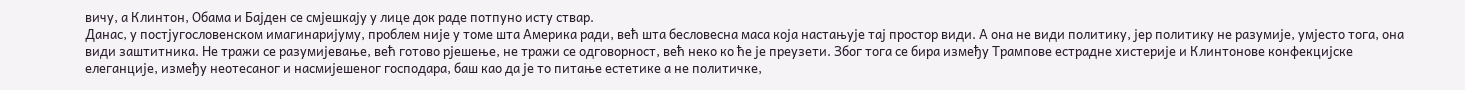вичу, а Клинтон, Обама и Бајден се смјешкају у лице док раде потпуно исту ствар.
Данас, у постјугословенском имагинаријуму, проблем није у томе шта Америка ради, већ шта бесловесна маса која настањује тај простор види. А она не види политику, јер политику не разумије, умјесто тога, она види заштитника. Не тражи се разумијевање, већ готово рјешење, не тражи се одговорност, већ неко ко ће је преузети. Због тога се бира између Трампове естрадне хистерије и Клинтонове конфекцијске елеганције, између неотесаног и насмијешеног господара, баш као да је то питање естетике а не политичке,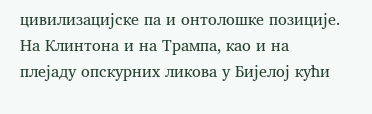цивилизацијске па и онтолошке позиције.
На Клинтона и на Трампа, као и на плејаду опскурних ликова у Бијелој кући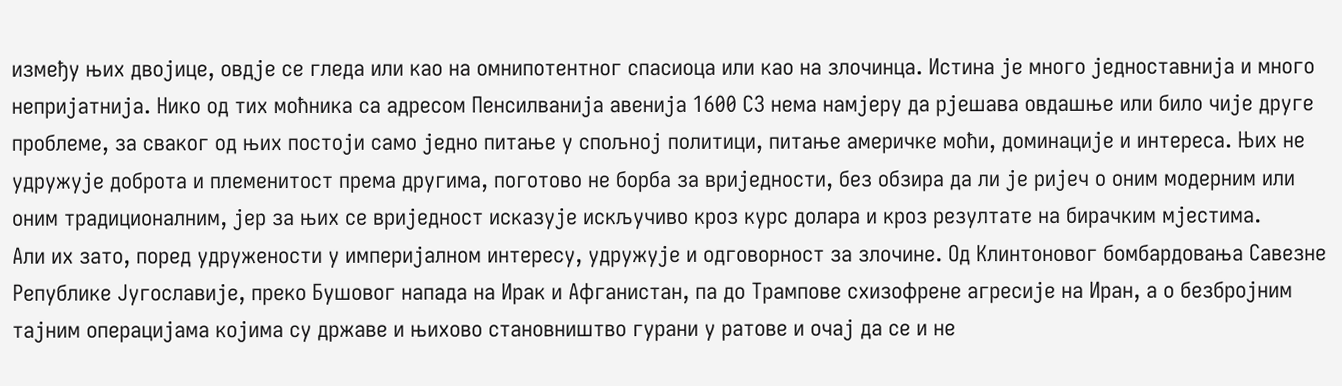између њих двојице, овдје се гледа или као на омнипотентног спасиоца или као на злочинца. Истина је много једноставнија и много непријатнија. Нико од тих моћника са адресом Пенсилванија авенија 1600 СЗ нема намјеру да рјешава овдашње или било чије друге проблеме, за сваког од њих постоји само једно питање у спољној политици, питање америчке моћи, доминације и интереса. Њих не удружује доброта и племенитост према другима, поготово не борба за вриједности, без обзира да ли је ријеч о оним модерним или оним традиционалним, јер за њих се вриједност исказује искључиво кроз курс долара и кроз резултате на бирачким мјестима.
Али их зато, поред удружености у империјалном интересу, удружује и одговорност за злочине. Од Клинтоновог бомбардовања Савезне Републике Југославије, преко Бушовог напада на Ирак и Афганистан, па до Трампове схизофрене агресије на Иран, а о безбројним тајним операцијама којима су државе и њихово становништво гурани у ратове и очај да се и не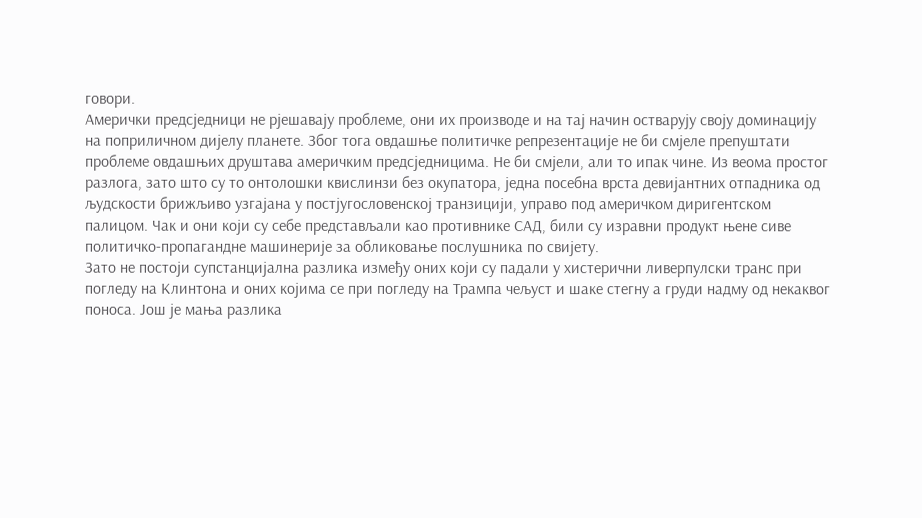говори.
Амерички предсједници не рјешавају проблеме, они их производе и на тај начин остварују своју доминацију на поприличном дијелу планете. Због тога овдашње политичке репрезентације не би смјеле препуштати проблеме овдашњих друштава америчким предсједницима. Не би смјели, али то ипак чине. Из веома простог разлога, зато што су то онтолошки квислинзи без окупатора, једна посебна врста девијантних отпадника од људскости брижљиво узгајана у постјугословенској транзицији, управо под америчком диригентском палицом. Чак и они који су себе представљали као противнике САД, били су изравни продукт њене сиве политичко-пропагандне машинерије за обликовање послушника по свијету.
Зато не постоји супстанцијална разлика између оних који су падали у хистерични ливерпулски транс при погледу на Клинтона и оних којима се при погледу на Трампа чељуст и шаке стегну а груди надму од некаквог поноса. Још је мања разлика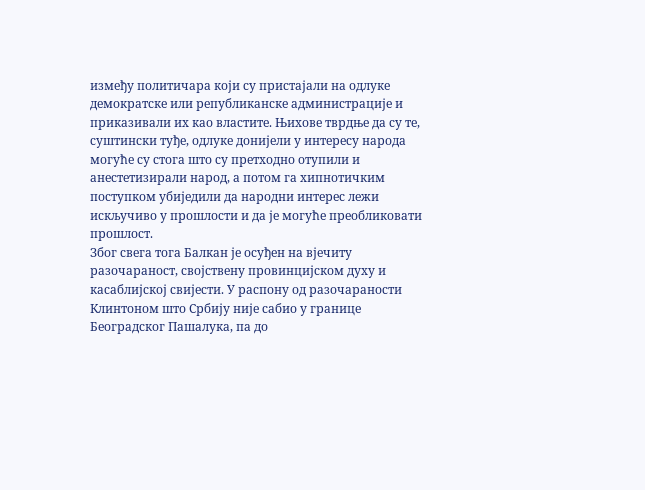између политичара који су пристајали на одлуке демократске или републиканске администрације и приказивали их као властите. Њихове тврдње да су те, суштински туђе, одлуке донијели у интересу народа могуће су стога што су претходно отупили и анестетизирали народ, а потом га хипнотичким поступком убиједили да народни интерес лежи искључиво у прошлости и да је могуће преобликовати прошлост.
Због свега тога Балкан је осуђен на вјечиту разочараност, својствену провинцијском духу и касаблијској свијести. У распону од разочараности Клинтоном што Србију није сабио у границе Београдског Пашалука, па до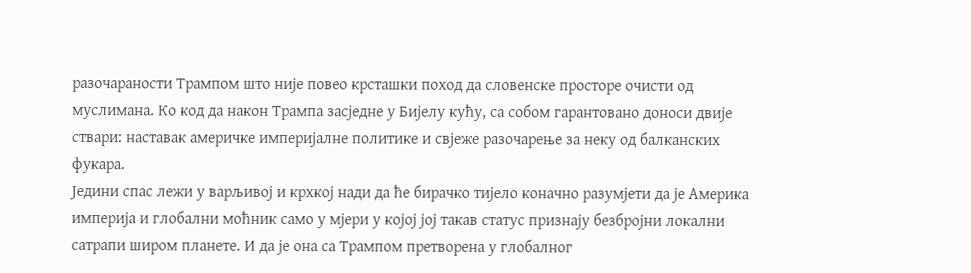разочараности Трампом што није повео крсташки поход да словенске просторе очисти од муслимана. Ко код да након Трампа засједне у Бијелу кућу, са собом гарантовано доноси двије ствари: наставак америчке империјалне политике и свјеже разочарење за неку од балканских фукара.
Једини спас лежи у варљивој и крхкој нади да ће бирачко тијело коначно разумјети да је Америка империја и глобални моћник само у мјери у којој јој такав статус признају безбројни локални сатрапи широм планете. И да је она са Трампом претворена у глобалног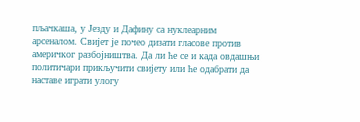пљачкаша, у Језду и Дафину са нуклеарним арсеналом. Свијет је почео дизати гласове против америчког разбојништва. Да ли ће се и када овдашњи политичари прикључити свијету или ће одабрати да наставе играти улогу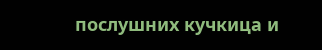послушних кучкица и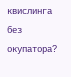квислинга без окупатора?